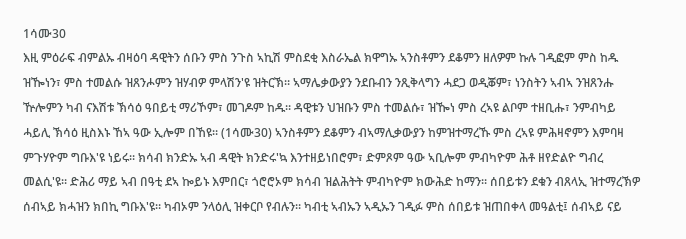1ሳሙ30
እዚ ምዕራፍ ብምልኡ ብዛዕባ ዳዊትን ሰቡን ምስ ንጉስ ኣኪሽ ምስደቂ እስራኤል ክዋግኡ ኣንስቶምን ደቆምን ዘለዎም ኩሉ ገዲፎም ምስ ከዱ ዝዀነን፣ ምስ ተመልሱ ዝጸንሖምን ዝሃብዎ ምላሽን'ዩ ዝትርኽ። ኣማሌቃውያን ንደቡብን ንጺቅላግን ሓደጋ ወዲቖም፣ ነንስትን ኣብኣ ንዝጸንሑ ዅሎምን ካብ ናእሽቱ ኽሳዕ ዓበይቲ ማሪኾም፣ መገዶም ከዱ። ዳዊቱን ህዝቡን ምስ ተመልሱ፣ ዝዀነ ምስ ረኣዩ ልቦም ተዘቢሑ፣ ንምብካይ ሓይሊ ኽሳዕ ዚስእኑ ኸኣ ዓው ኢሎም በኸዩ። (1ሳሙ30) ኣንስቶምን ደቆምን ብኣማሊቃውያን ከምዝተማረኹ ምስ ረኣዩ ምሕዛኖምን እምባዛ ምጉሃዮም ግቡእ'ዩ ነይሩ። ክሳብ ክንድኡ ኣብ ዳዊት ክንድሩ'ኳ እንተዘይነበሮም፣ ድምጾም ዓው ኣቢሎም ምብካዮም ሕቶ ዘየድልዮ ግብረ መልሲ'ዩ። ድሕሪ ማይ ኣብ በዓቲ ደኣ ኰይኑ እምበር፣ ጎሮሮኦም ክሳብ ዝልሕትት ምብካዮም ክውሕድ ከማን። ሰበይቱን ደቁን ብጸላኢ ዝተማረኽዎ ሰብኣይ ክሓዝን ክበኪ ግቡእ'ዩ። ካብኦም ንላዕሊ ዝቀርቦ የብሉን። ካብቲ ኣብኡን ኣዲኡን ገዲፉ ምስ ሰበይቱ ዝጠበቀላ መዓልቲ፤ ሰብኣይ ናይ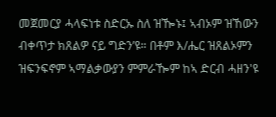መጀመርያ ሓላፍነቱ ስድርኡ ስለ ዝዀኑ፤ ኣብኦም ዝኸውን ብቀጥታ ክጸልዎ ናይ ግድን’ዩ። በቶም እ/ሔር ዝጸልኦምን ዝፍንፍኖም ኣማልቃውያን ምምራዀም ከኣ ድርብ ሓዘን'ዩ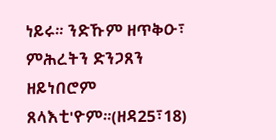ነይሩ። ንድኹም ዘጥቅዑ፣ ምሕረትን ድንጋጸን ዘይነበሮም ጸላእቲ'ዮም።(ዘዳ25፣18)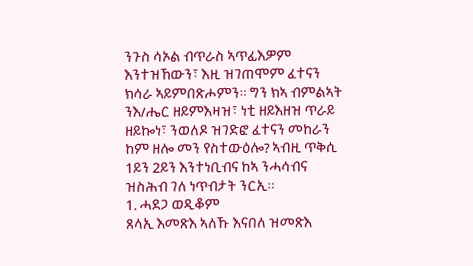ንጉስ ሳኦል ብጥራስ ኣጥፊእዎም እንተዝኸውን፣ እዚ ዝገጠሞም ፈተናን ክሳራ ኣይምበጽሖምን። ግን ክኣ ብምልኣት ንእ/ሔር ዘይምእዛዝ፣ ነቲ ዘይእዘዝ ጥራይ ዘይኰነ፣ ንወለዶ ዝገድፎ ፈተናን መከራን ከም ዘሎ መን የስተውዕሎ? ኣብዚ ጥቅሲ 1ይን 2ይን እንተነቢብና ከኣ ንሓሳብና ዝስሕብ ገለ ነጥብታት ንርኢ።
1. ሓደጋ ወዲቆም
ጸላኢ እመጽእ ኣለኹ እናበለ ዝመጽእ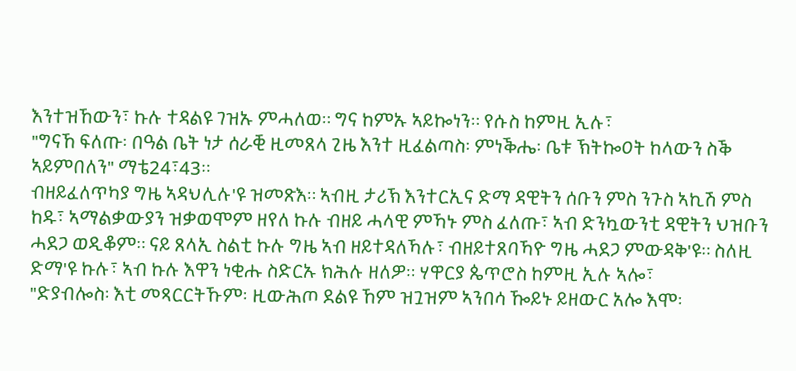እንተዝኸውን፣ ኩሉ ተዳልዩ ገዝኡ ምሓለወ። ግና ከምኡ ኣይኰነን። የሱስ ከምዚ ኢሉ፣
"ግናኸ ፍለጡ፡ በዓል ቤት ነታ ሰራቒ ዚመጸላ ጊዜ እንተ ዚፈልጣስ፡ ምነቕሔ፡ ቤቱ ኽትኰዐት ከላውን ስቕ ኣይምበለን" ማቴ24፣43።
ብዘይፈለጥካያ ግዜ ኣዳህሊሉ'ዩ ዝመጽእ። ኣብዚ ታሪኽ እንተርኢና ድማ ዳዊትን ሰቡን ምስ ንጉስ ኣኪሽ ምስ ከዱ፣ ኣማልቃውያን ዝቃወሞም ዘየለ ኩሉ ብዘይ ሓላዊ ምኻኑ ምስ ፈለጡ፣ ኣብ ድንኳውንቲ ዳዊትን ህዝቡን ሓደጋ ወዲቆም። ናይ ጸላኢ ስልቲ ኩሉ ግዜ ኣብ ዘይተዳለኻሉ፣ ብዘይተጸባኻዮ ግዜ ሓደጋ ምውዳቅ'ዩ። ስለዚ ድማ'ዩ ኩሉ፣ ኣብ ኩሉ እዋን ነቂሑ ስድርኡ ክሕሉ ዘለዎ። ሃዋርያ ጴጥሮስ ከምዚ ኢሉ ኣሎ፣
"ድያብሎስ፡ እቲ መጻርርትኹም፡ ዚውሕጦ ደልዩ ኸም ዝጓዝም ኣንበሳ ዀይኑ ይዘውር አሎ እሞ፡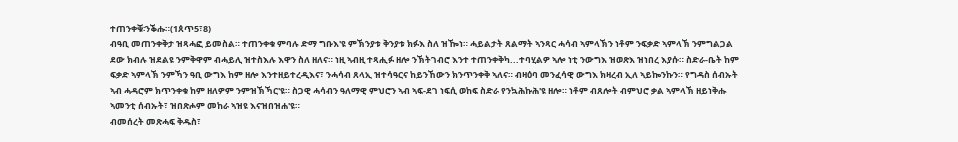ተጠንቀቑ፡ንቕሑ።(1ጰጥ5፣8)
ብዓቢ መጠንቀቅታ ዝጻሓፎ ይመስል። ተጠንቀቁ ምባሉ ድማ ግቡእ'ዩ ምኽንያቱ ቅንያቱ ክፉእ ስለ ዝዀነ። ሓይልታት ጸልማት ኣንጻር ሓሳብ ኣምላኽን ነቶም ንፍቃድ ኣምላኽ ንምግልጋል ደው ክብሉ ዝደልዩ ንምቅዋም ብሓይሊ ዝተስእሉ እዋን ስለ ዘለና። ነዚ ኣብዚ ተጻሒፉ ዘሎ ንኽትገብሮ እንተ ተጠንቀቅካ...ተባሂልዎ ኣሎ ነቲ ንውግእ ዝወጽእ ዝነበረ እያሱ። ስድራ-ቤት ከም ፍቃድ ኣምላኽ ንምኻን ዓቢ ውግእ ከም ዘሎ እንተዘይተረዲእና፣ ንሓሳብ ጸላኢ ዝተሳዓርና ከይንኸውን ክንጥንቀቅ ኣለና። ብዛዕባ መንፈሳዊ ውግእ ክዛረብ ኢለ ኣይኰንኩን። የግዳስ ሰብኡት ኣብ ሓዳሮም ክጥንቀቁ ከም ዘለዎም ንምዝኽኻር'ዩ። ስጋዊ ሓሳብን ዓለማዊ ምህሮን ኣብ ኣፍ-ደገ ነፍሲ ወከፍ ስድራ የንኳሕኩሕ'ዩ ዘሎ። ነቶም ብጸሎት ብምህሮ ቃል ኣምላኽ ዘይነቅሑ ኣመንቲ ሰብኡት፣ ዝበጽሖም መከራ ኣዝዩ እናዝበዝሐ'ዩ።
ብመሰረት መጽሓፍ ቅዱስ፣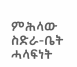ምሕላው ስድራ-ቤት ሓላፍነት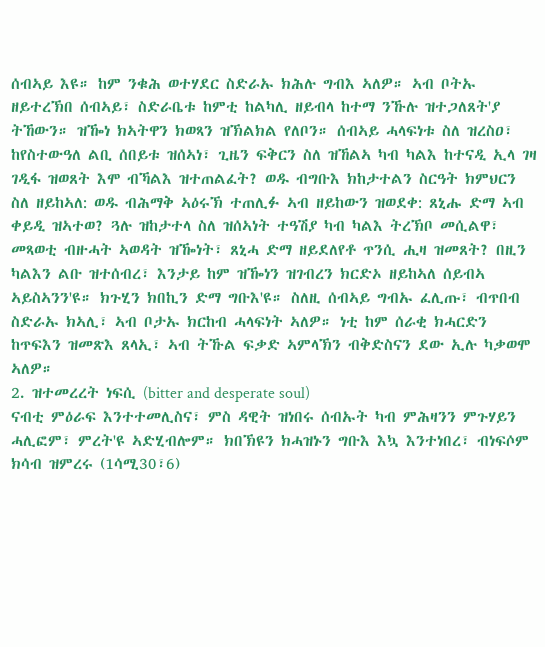ሰብኣይ እዩ። ከም ንቁሕ ወተሃደር ስድራኡ ክሕሉ ግብእ ኣለዎ። ኣብ ቦትኡ ዘይተረኽበ ሰብኣይ፣ ስድራቤቱ ከምቲ ከልካሊ ዘይብላ ከተማ ንኹሉ ዝተጋለጸት'ያ ትኸውን። ዝዀነ ክኣትዋን ክወጻን ዝኽልክል የለቦን። ሰብኣይ ሓላፍነቱ ስለ ዝረስዐ፣ ከየስተውዓለ ልቢ ሰበይቱ ዝሰኣነ፣ ጊዜን ፍቅርን ስለ ዝኸልኣ ካብ ካልእ ከተናዲ ኢላ ገዛ ገዲፋ ዝወጸት እሞ ብኻልእ ዝተጠልፈት? ወዱ ብግቡእ ክከታተልን ስርዓት ክምህርን ስለ ዘይከኣለ: ወዱ ብሕማቅ ኣዕሩኽ ተጠሊፉ ኣብ ዘይከውን ዝወደቀ: ጸኒሑ ድማ ኣብ ቀይዲ ዝኣተወ? ጓሉ ዝከታተላ ስለ ዝሰኣነት ተዓሽያ ካብ ካልእ ትረኽቦ መሲልዋ፣ መጻወቲ ብዙሓት ኣወዳት ዝዀነት፣ ጸኒሓ ድማ ዘይደለየቶ ጥንሲ ሒዛ ዝመጸት? በዚን ካልእን ልቡ ዝተሰብረ፣ እንታይ ከም ዝዀነን ዝገብረን ክርድኦ ዘይከኣለ ሰይብኣ ኣይስኣንን'ዩ። ክጉሂን ክበኪን ድማ ግቡእ'ዩ። ስለዚ ሰብኣይ ግብኡ ፈሊጡ፣ ብጥበብ ስድራኡ ክኣሊ፣ ኣብ ቦታኡ ክርከብ ሓላፍነት ኣለዎ። ነቲ ከም ሰራቂ ክሓርድን ከጥፍእን ዝመጽእ ጸላኢ፣ ኣብ ትኹል ፍቃድ ኣምላኽን ብቅድስናን ደው ኢሉ ካቃወሞ ኣለዎ።
2. ዝተመረረት ነፍሲ (bitter and desperate soul)
ናብቲ ምዕራፍ እንተተመሊስና፣ ምስ ዳዊት ዝነበሩ ሰብኡት ካብ ምሕዛንን ምጉሃይን ሓሊፎም፣ ምረት'ዩ ኣድሂብሎም። ክበኽዩን ክሓዝኑን ግቡእ እኳ እንተነበረ፣ ብነፍሶም ክሳብ ዝምረሩ (1ሳሚ30፣6)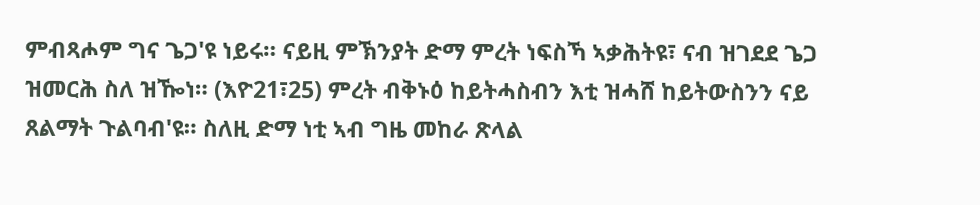ምብጻሖም ግና ጌጋ'ዩ ነይሩ። ናይዚ ምኽንያት ድማ ምረት ነፍስኻ ኣቃሕትዩ፣ ናብ ዝገደደ ጌጋ ዝመርሕ ስለ ዝዀነ። (እዮ21፣25) ምረት ብቅኑዕ ከይትሓስብን እቲ ዝሓሸ ከይትውስንን ናይ ጸልማት ጉልባብ'ዩ። ስለዚ ድማ ነቲ ኣብ ግዜ መከራ ጽላል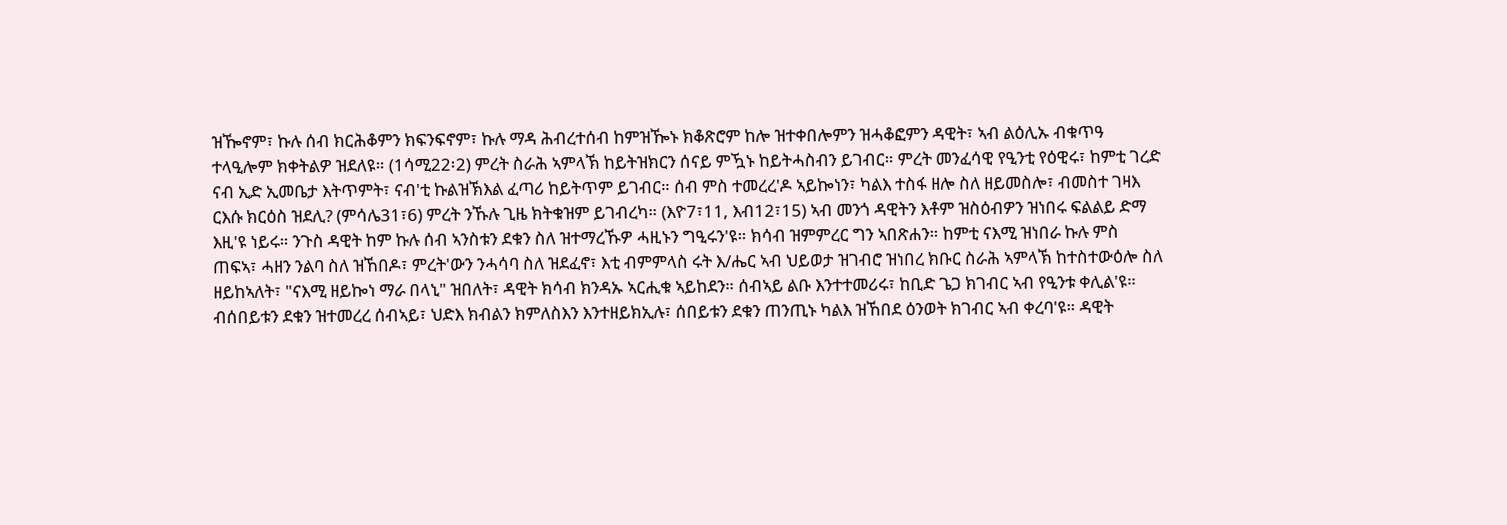ዝዀኖም፣ ኩሉ ሰብ ክርሕቆምን ክፍንፍኖም፣ ኩሉ ማዳ ሕብረተሰብ ከምዝዀኑ ክቆጽሮም ከሎ ዝተቀበሎምን ዝሓቆፎምን ዳዊት፣ ኣብ ልዕሊኡ ብቁጥዓ ተላዒሎም ክቀትልዎ ዝደለዩ። (1ሳሚ22፡2) ምረት ስራሕ ኣምላኽ ከይትዝክርን ሰናይ ምዃኑ ከይትሓስብን ይገብር። ምረት መንፈሳዊ የዒንቲ የዕዊሩ፣ ከምቲ ገረድ ናብ ኢድ ኢመቤታ እትጥምት፣ ናብ'ቲ ኩልዝኽእል ፈጣሪ ከይትጥም ይገብር። ሰብ ምስ ተመረረ'ዶ ኣይኰነን፣ ካልእ ተስፋ ዘሎ ስለ ዘይመስሎ፣ ብመስተ ገዛእ ርእሱ ክርዕስ ዝደሊ? (ምሳሌ31፣6) ምረት ንኹሉ ጊዜ ክትቁዝም ይገብረካ። (እዮ7፣11, እብ12፣15) ኣብ መንጎ ዳዊትን እቶም ዝስዕብዎን ዝነበሩ ፍልልይ ድማ እዚ'ዩ ነይሩ። ንጉስ ዳዊት ከም ኩሉ ሰብ ኣንስቱን ደቁን ስለ ዝተማረኹዎ ሓዚኑን ግዒሩን'ዩ። ክሳብ ዝምምረር ግን ኣበጽሐን። ከምቲ ናእሚ ዝነበራ ኩሉ ምስ ጠፍኣ፣ ሓዘን ንልባ ስለ ዝኸበዶ፣ ምረት'ውን ንሓሳባ ስለ ዝደፈኖ፣ እቲ ብምምላስ ሩት እ/ሔር ኣብ ህይወታ ዝገብሮ ዝነበረ ክቡር ስራሕ ኣምላኽ ከተስተውዕሎ ስለ ዘይከኣለት፣ "ናእሚ ዘይኰነ ማራ በላኒ" ዝበለት፣ ዳዊት ክሳብ ክንዳኡ ኣርሒቁ ኣይከደን። ሰብኣይ ልቡ እንተተመሪሩ፣ ከቢድ ጌጋ ክገብር ኣብ የዒንቱ ቀሊል'ዩ። ብሰበይቱን ደቁን ዝተመረረ ሰብኣይ፣ ህድእ ክብልን ክምለስእን እንተዘይክኢሉ፣ ሰበይቱን ደቁን ጠንጢኑ ካልእ ዝኸበደ ዕንወት ክገብር ኣብ ቀረባ'ዩ። ዳዊት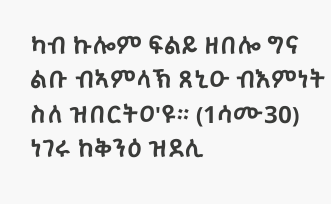ካብ ኩሎም ፍልይ ዘበሎ ግና ልቡ ብኣምላኽ ጸኒዑ ብእምነት ስለ ዝበርትዐ'ዩ። (1ሳሙ30) ነገሩ ከቅንዕ ዝደሊ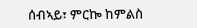ሰብኣይ፣ ምርኰ ከምልስ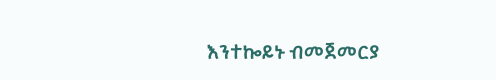እንተኰይኑ ብመጀመርያ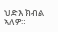ህድእ ክብል ኣለዎ።